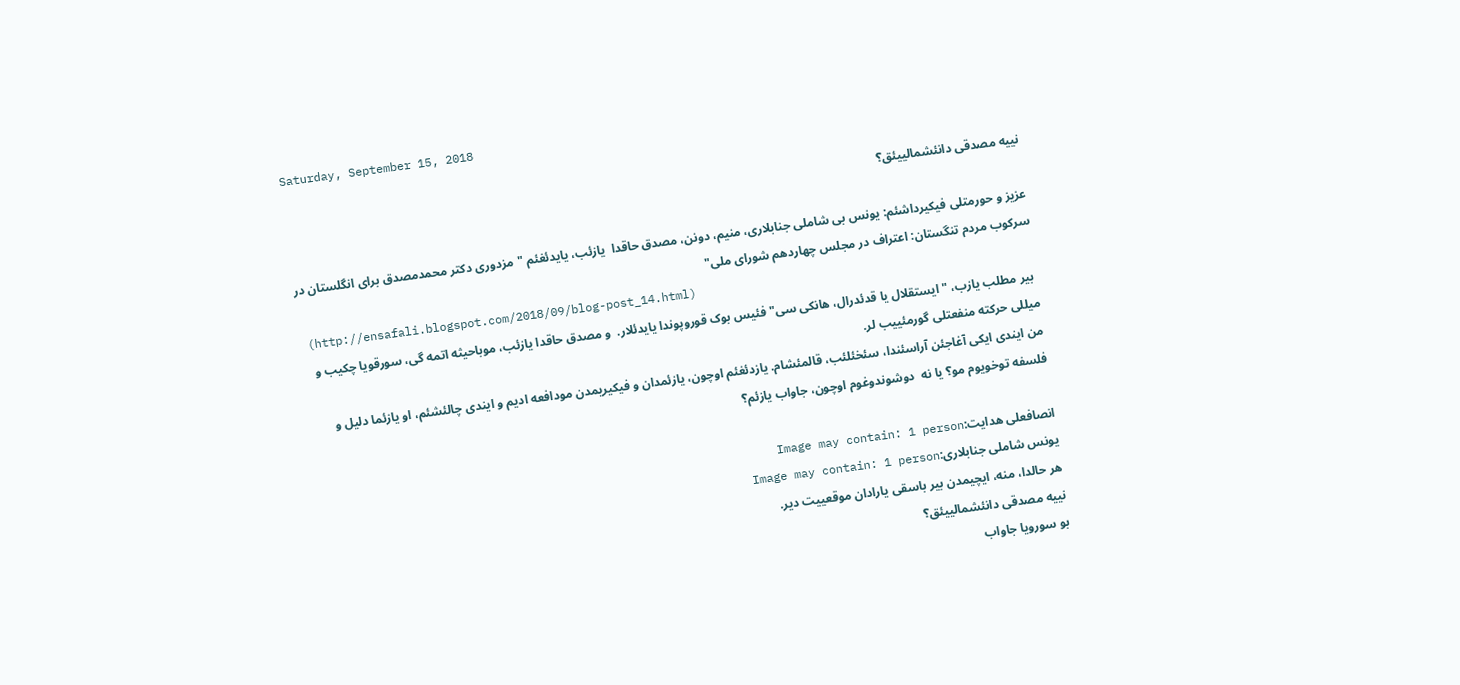Saturday, September 15, 2018

نییه مصدقی دانئشمالییئق؟

عزیز و حورمتلی فیکیرداشئم: یونس بی شاملی جنابلاری، منیم، دونن، مصدق حاقدا  یازئب، یایدئغئم "مزدوری دکتر محمدمصدق برای انگلستان در سرکوب مردم تنگستان: اعتراف در مجلس چهاردهم شورای ملی"
 (http://ensafali.blogspot.com/2018/09/blog-post_14.html)
 بیر مطلب یازب، "ایستقلال یا قدئدرال، هانکی سی" فئیس بوک قوروپوندا یایدئلار.  و مصدق حاقدا یازئب، موباحیثه اتمه گی، سورقویا چکیب و  میللی حرکته منفعتلی گورمئییب لر.
من ایندی ایکی آغاجئن آراسئندا، سئخئلئب، قالمئشام. یازدئغئم اوچون، یازئمدان و فیکیریمدن مودافعه ادیم و ایندی چالئشئم، او یازئما دلیل و فلسفه توخویوم مو؟ یا نه  دوشوندوغوم اوچون، جاواب یازئم؟

انصافعلی هدایت:Image may contain: 1 person
یونس شاملی جنابلاری:Image may contain: 1 person
هر حالدا، منه، ایچیمدن بیر باسقی یارادان موقعییت دیر.
نییه مصدقی دانئشمالییئق؟
بو سورویا جاواب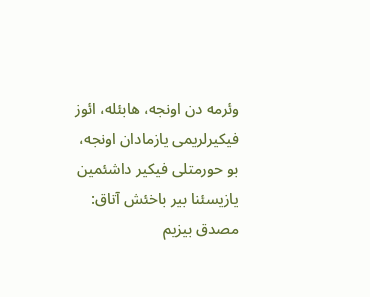وئرمه دن اونجه، هابئله، ائوز فیکیرلریمی یازمادان اونجه، بو حورمتلی فیکیر داشئمین یازیسئنا بیر باخئش آتاق:
مصدق بیزیم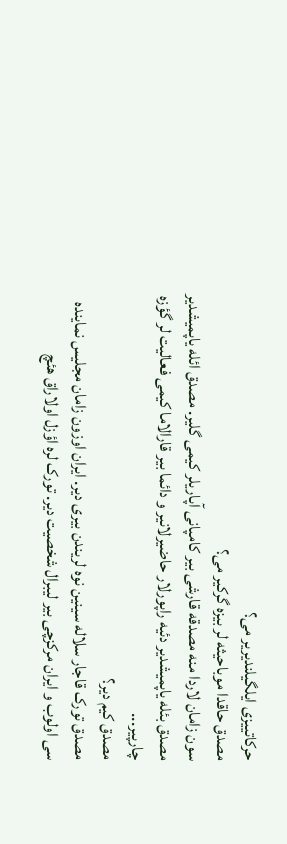حرکاتییزی ایلگیلندیریر می؟
مصدق حاقدا موباحیثه لر بیزه گرکیر می؟
سون زامان لاردا منه مصدقه قارشی بیر کامپانی آپاریلر کیمی گلیر. مصدق ائله یاپمیشدیر مصدق بئله یاپمیشدیر دئیه راپورلار حاضیرلانیر و دائما بیر قارالاما کیمی فعالیت لر گؤزه چارپیر...
مصدق کیم دیر؟
مصدق تورک قاجار سلاله سینین نوه لریندن بیری دیر. ایران اوزون زامان مجلیس نماینده سی اولوب و ایران مرکزچی بیر لیبرال شخصیت دیر. تورک لره اؤزل اولاراق هئچ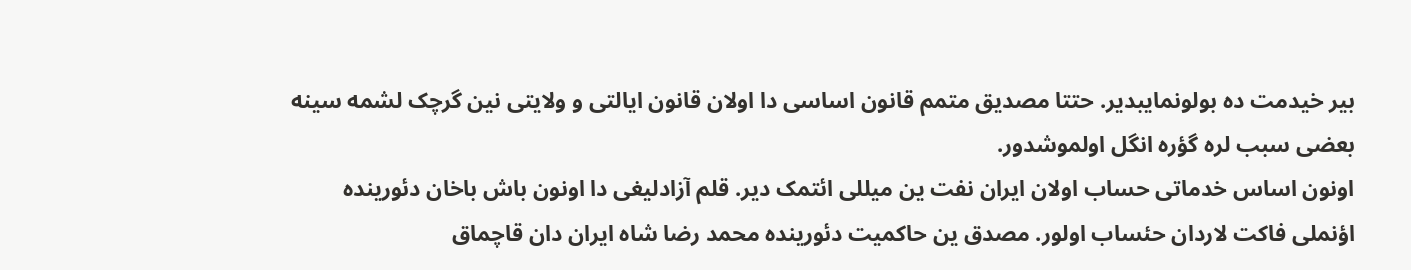بیر خیدمت ده بولونمایبدیر. حتتا مصدیق متمم قانون اساسی دا اولان قانون ایالتی و ولایتی نین گرچک لشمه سینه بعضی سبب لره گؤره انگل اولموشدور.
اونون اساس خدماتی حساب اولان ایران نفت ین میللی ائتمک دیر. قلم آزادلیغی دا اونون باش باخان دئورینده اؤنملی فاکت لاردان حئساب اولور. مصدق ین حاکمیت دئورینده محمد رضا شاه ایران دان قاچماق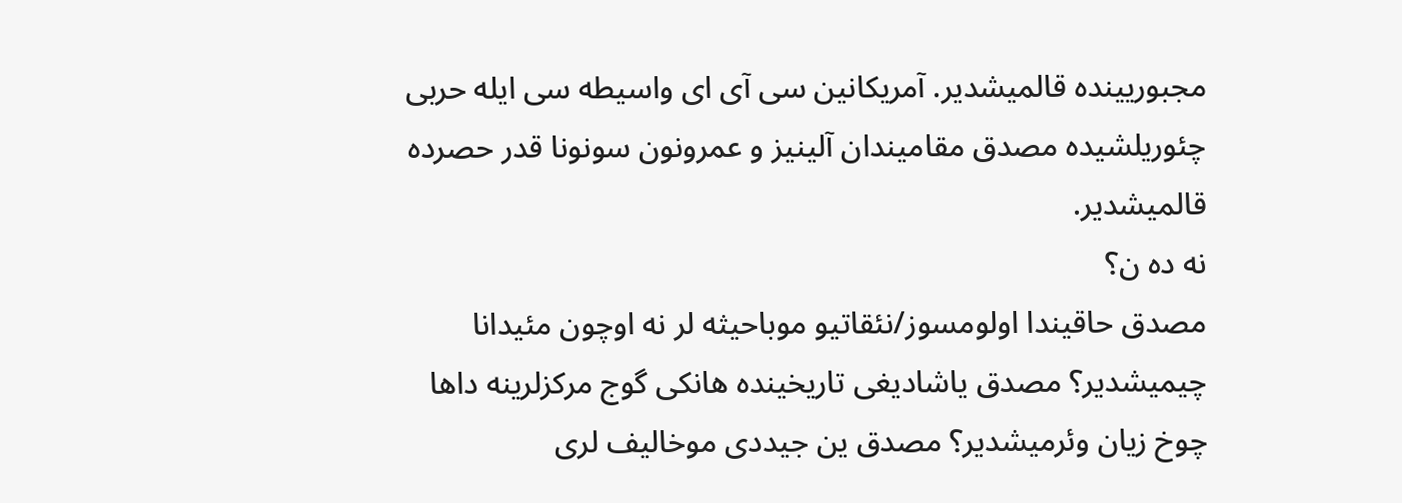مجبوریینده قالمیشدیر. آمریکانین سی آی ای واسیطه سی ایله حربی چئوریلشیده مصدق مقامیندان آلینیز و عمرونون سونونا قدر حصرده قالمیشدیر.
نه ده ن؟
مصدق حاقیندا اولومسوز/نئقاتیو موباحیثه لر نه اوچون مئیدانا چیمیشدیر؟ مصدق یاشادیغی تاریخینده هانکی گوج مرکزلرینه داها چوخ زیان وئرمیشدیر؟ مصدق ین جیددی موخالیف لری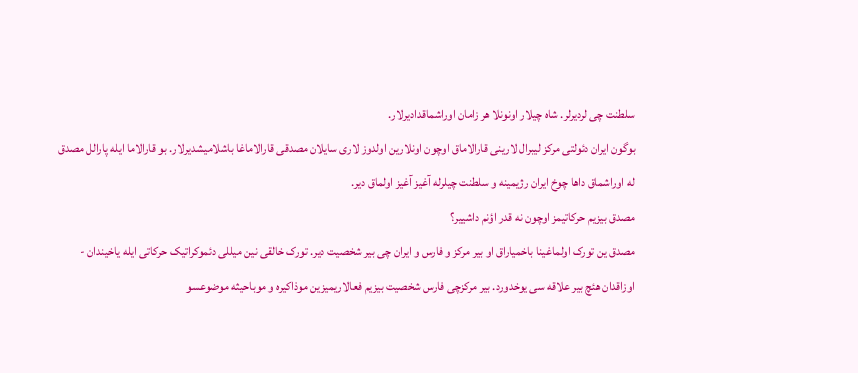سلطنت چی لردیرلر. شاه چیلار اونونلا هر زامان اوراشماقدادیرلار.
بوگون ایران دئولتی مرکز لیبرال لارینی قارالاماق اوچون اونلارین اولدوز لاری سایلان مصدقی قارالاماغا باشلامیشدیرلار. بو قارالاما ایله پارالل مصدق له اوراشماق داها چوخ ایران رژیمینه و سلطنت چیلرله آغیز آغیز اولماق دیر.
مصدق بیزیم حرکاتیمز اوچون نه قدر اؤنم داشییر؟
مصدق ین تورک اولماغینا باخمیاراق او بیر مرکز و فارس و ایران چی بیر شخصیت دیر. تورک خالقی نین میللی دئموکراتیک حرکاتی ایله یاخیندان - اوزاقدان هئچ بیر علاقه سی یوخدورد. بیر مرکزچی فارس شخصیت بیزیم فعالاریمیزین موذاکیره و موباحیثه موضوعسو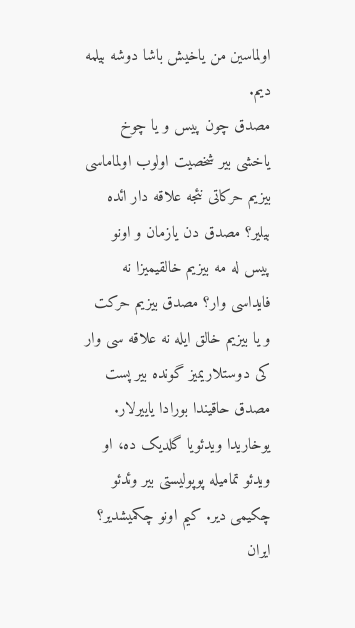اولماسین من یاخیش باشا دوشه بیلمه دیم.
مصدق چون پیس و یا چوخ یاخشی بیر شخصیت اولوب اولماماسی بیزیم حرکاتی نئجه علاقه دار ائده بیلیر؟ مصدق دن یازمان و اونو پیس له مه بیزیم خالقیمیزا نه فایداسی وار؟ مصدق بیزیم حرکت و یا بیزیم خالق ایله نه علاقه سی وار کی دوستلاریمیز گونده بیر پست مصدق حاقیندا بورادا یاییرلار.
یوخاریدا ویدئویا گلدیک ده، او ویدئو تمامیله پوپولیستی بیر وئدئو چکیمی دیر. کیم اونو چکمیشدیر؟ ایران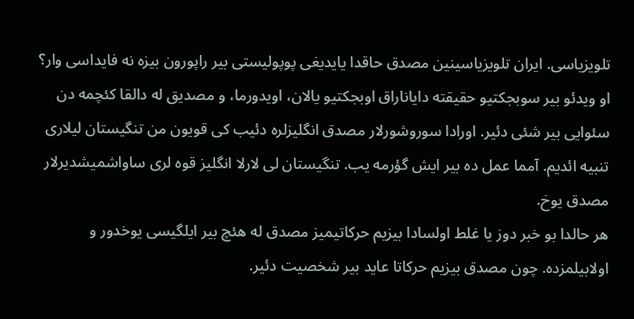تلویزیاسی. ایران تلویزیاسینین مصدق حاقدا یایدیغی پوپولیستی بیر راپورون بیزه نه فایداسی وار؟
او ویدئو بیر سوبجکتیو حقیقته دایاناراق اوبجکتیو یالان، اویدورما، و مصدیق له دالقا کئچمه دن سئوایی بیر شئی دئیر. اورادا سوروشورلار مصدق انگلیزلره دئیب کی قویون من تنگیستان لیلاری تنبیه ائدیم. آمما عمل ده بیر ایش گؤرمه یب. تنگیستان لی لارلا انگلیز قوه لری ساواشمیشدیرلار مصدق یوخ.
هر حالدا بو خبر دوز یا غلط اولسادا بیزیم حرکاتیمیز مصدق له هئچ بیر ایلگیسی یوخدور و اولابیلمزده. چون مصدق بیزیم حرکاتا عاید بیر شخصیت دئیر.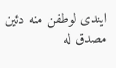ایندی لوطفن منه دئین مصدق له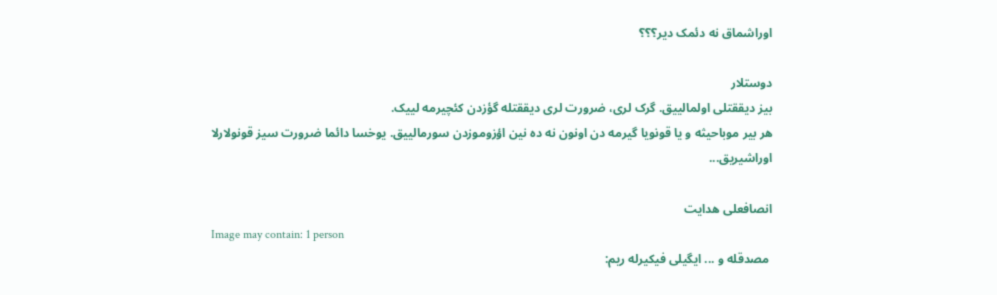اوراشماق نه دئمک دیر؟؟؟

دوستلار
بیز دیققتلی اولمالییق. گرک لری، ضرورت لری دیققتله گؤزدن کئچیرمه لییک.
هر بیر موباحیثه و یا قونویا گیرمه دن اونون نه ده نین اؤزوموزدن سورمالییق. یوخسا دائما ضرورت سیز قونولارلا اوراشیریق...

انصافعلی هدایت
Image may contain: 1 person
 مصدقله و ... ایگیلی فیکیرله ریم: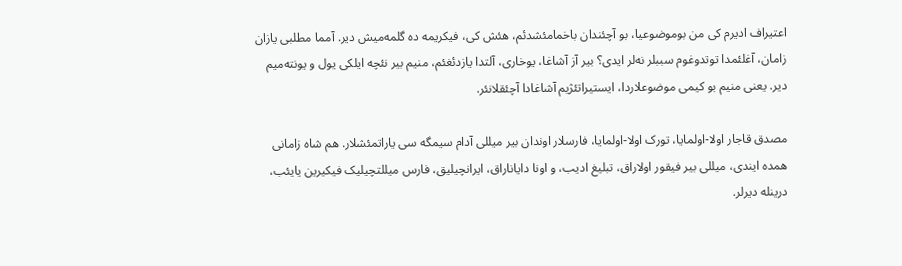اعتیراف ادیرم کی من بوموضوعیا، بو آچئندان باخمامئشدئم، هئش کی، فیکریمه ده گلمه‌میش دیر. آمما مطلبی یازان زامان، آغلئمدا توتدوغوم سببلر نه‌لر ایدی؟ بیر آز آشاغا، یوخاری، آلتدا یازدئغئم، منیم بیر نئچه ایلکی یول و یونته‌میم دیر. یعنی منیم بو کیمی موضوعلاردا، ایستیراتئژیم آشاغادا آچئقلانئر.

مصدق قاجار اولا-اولمایا، تورک اولا-اولمایا، فارسلار اوندان بیر میللی آدام سیمگه سی یاراتمئشلار. هم شاه زامانی همده ایندی، میللی بیر فیقور اولاراق، تبلیغ ادیب، و اونا دایاناراق، ایرانچیلیق، فارس میللتچیلیک فیکیرین یایئب، درینله دیرلر.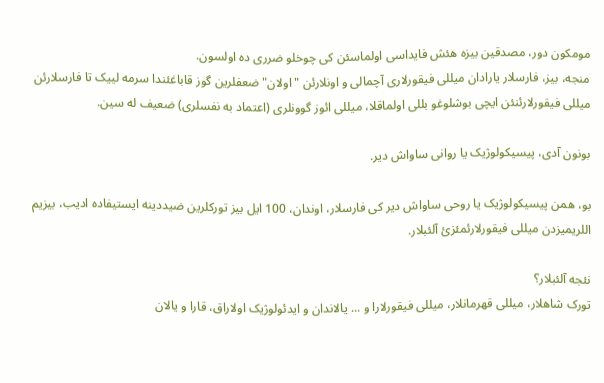مومکون دور، مصدقین بیزه هئش فایداسی اولماسئن کی چوخلو ضرری ده اولسون.
منجه، بیز، فارسلار یارادان میللی فیقورلاری آچمالی و اونلارئن "اولان" ضعفلرین گوز قاباغئندا سرمه لییک تا فارسلارئن میللی فیقورلارئنئن ایچی بوشلوغو بللی اولماقلا، میللی ائوز گوونلری (اعتماد به نفسلری) ضعیف له سین.

بونون آدی، پیسیکولوژیک یا روانی ساواش دیر.

بو، همن پیسیکولوژیک یا روحی ساواش دیر کی فارسلار، اوندان، 100 ایل بیز تورکلرین ضیددینه ایستیفاده ادیب، بیزیم اللریمیزدن میللی فیقورلارئمئزئ آلئبلار.

نئجه آلئبلار؟
تورک شاهلار، میللی قهرمانلار، میللی فیقورلارا و ... یالاندان و ایدئولوژیک اولاراق، قارا و یالان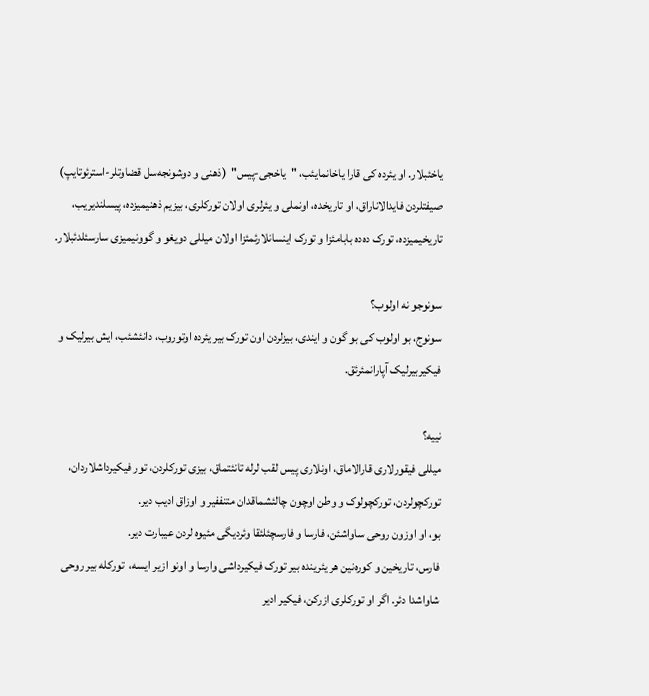یاخئبلار. او یئرده کی قارا یاخانمایئب، "یاخجی-پیس"  (ذهنی و دوشونجه‌سل قضاوتلر-استرئوتایپ) صیفتلردن فایدالاناراق، او تاریخده، اونملی و یئرلری اولان تورکلری، بیزیم ذهنیمیزده، پیسلندیریب، تاریخیمیزده، تورک ده‌ده بابامئزا و تورک اینسانلارئمئزا اولان میللی دویغو و گوونیمیزی سارسئلدئبلار.

سونوجو نه اولوب؟
سونوج، بو اولوب کی بو گون و ایندی، بیزلردن اون تورک بیر یئرده اوتوروب، دانئشئب، ایش بیرلیک و فیکیربیرلیک آپارانمئرئق.

نییه؟
میللی فیقورلاری قارالاماق، اونلاری پیس لقب لرله تانئتماق، بیزی تورکلردن، تور فیکیرداشلاردان، تورکچولردن، تورکچولوک و وطن اوچون چالئشماقدان متنففیر و اوزاق ادیب دیر.
بو، او اوزون روحی ساواشئن، فارسا و فارسچئلئقا وئردیگی مئیوه لردن عیبارت دیر.
فارس، تاریخین و کوره‌نین هر یئرینده بیر تورک فیکیرداشی وارسا و اونو ازیر ایسه،  تورکله بیر روحی شاواشدا دئر. اگر او تورکلری ازرکن، فیکیر ادیر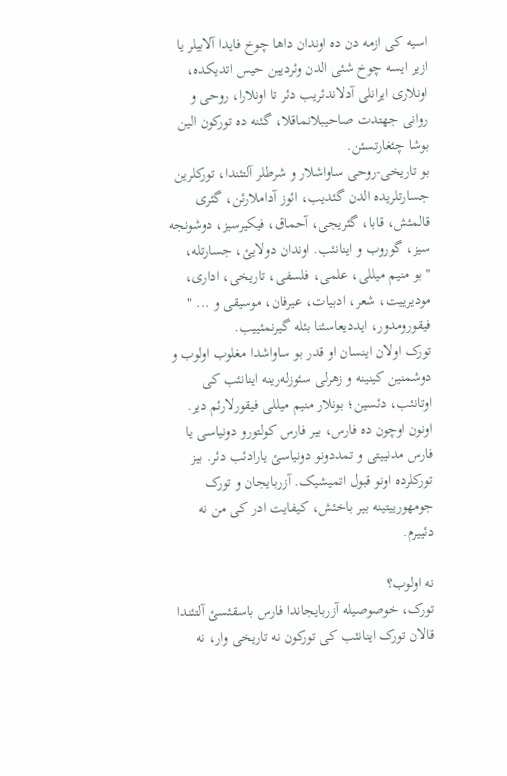اسیه کی ازمه دن ده اوندان داها چوخ فایدا آلابیلر یا ازیر ایسه چوخ شئی الدن وئردیین حیس اتدیکده، اونلاری ایرانلی آدلاندئریب دئر تا اونلارا، روحی و روانی جهتدت صاحیبلانماقلا، گئنه ده تورکون الین بوشا چئغارتسئن.
بو تاریخی-روحی ساواشلار و شرطلر آلتئندا، تورکلرین جسارتلریده الدن گئدیب، ائوز آداملارئن، گئری قالمئش، قابا، گئریجی، آحماق، فیکیرسیز، دوشونجه سیز، گوروب و اینانئب. اوندان دولایئ، جسارتله، "بو منیم میللی، علمی، فلسفی، تاریخی، اداری، مودیرییت، شعر، ادبیات، عیرفان، موسیقی و ... " فیقورومدور، ایددیعاسئنا بئله گیرنمئییب.
تورک اولان اینسان او قدر بو ساواشدا مغلوب اولوب و دوشمنین کینینه و زهرلی سئوزله‌رینه اینانئب کی اوتانئب، دئسین؛ بونلار منیم میللی فیقورلارئم دیر. اونون اوچون ده فارس، بیر فارس کولتورو دونیاسی یا فارس مدنییتی و تمددونو دونیاسئ یارادئب دئر. بیز تورکلرده اونو قبول اتمیشیک. آزربایجان و تورک جومهورییتینه بیر باخئش، کیفایت ادر کی من نه دئییرم.

نه اولوب؟
تورک، خوصوصیله آزربایجاندا فارس باسقئسئ آلتئندا قالان تورک اینانئب کی تورکون نه تاریخی وار، نه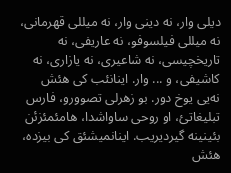دیلی وار، نه دینی وار، نه میللی قهرمانی، نه میللی فیلسوفو، نه عاریفی، نه تاریخچیسی، نه شاعیری، نه یازاری، نه کاشیفی، و ... وار. اینانئب کی هئش نه‌یی یوخ دور. بو زهرلی تصوورو، فارس تبلیغاتئ، او روحی ساواشدا، هامئمئزئن بئینینه گیردیریب. اینانمیشئق کی بیزده، هئش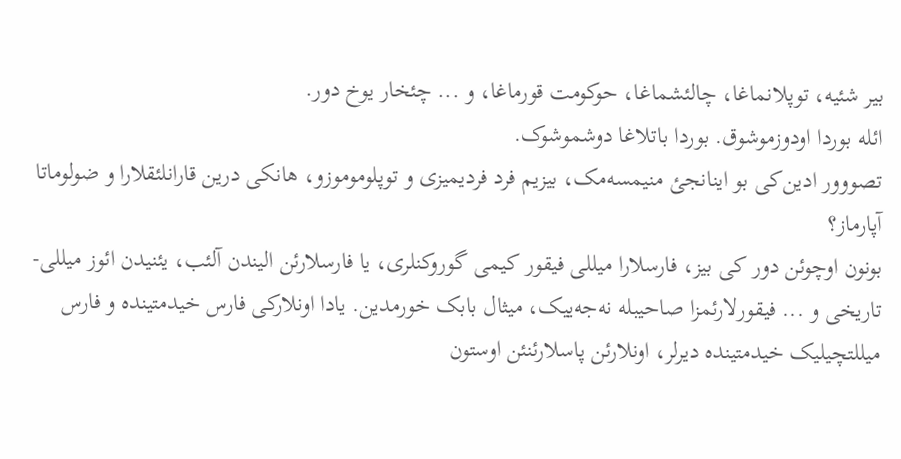بیر شئیه، توپلانماغا، چالئشماغا، حوکومت قورماغا، و ... چئخار یوخ دور.
ائله بوردا اودوزموشوق. بوردا باتلاغا دوشموشوک.
تصووور ادین‌کی بو اینانجئ منیمسه‌مک، بیزیم فرد فردیمیزی و توپلوموموزو، هانکی درین قارانلئقلارا و ضولوماتا آپارماز؟
بونون اوچوئن دور کی بیز، فارسلارا میللی فیقور کیمی گوروکنلری، یا فارسلارئن الیندن آلئب، یئنیدن ائوز میللی-تاریخی و ... فیقورلارئمزا صاحیبله نه‌جه‌ییک، میثال بابک خورمدین. یادا اونلارکی فارس خیدمتینده و فارس میللتچیلیک خیدمتینده دیرلر، اونلارئن پاسلارئنئن اوستون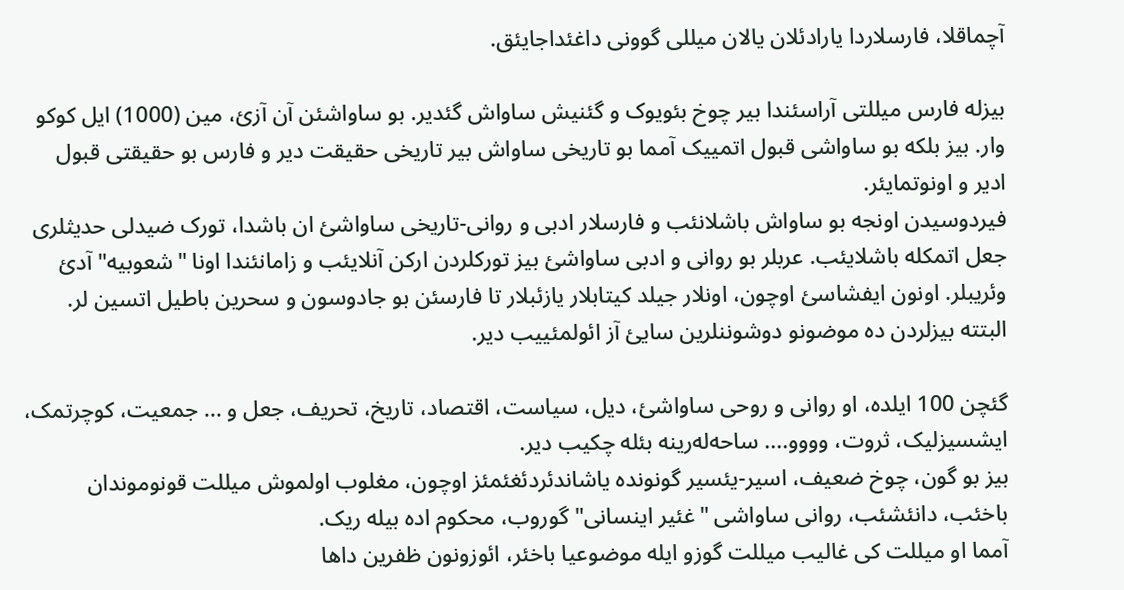آچماقلا، فارسلاردا یارادئلان یالان میللی گوونی داغئداجایئق.

بیزله فارس میللتی آراسئندا بیر چوخ بئویوک و گئنیش ساواش گئدیر. بو ساواشئن آن آزئ، مین (1000) ایل کوکو وار. بیز بلکه بو ساواشی قبول اتمییک آمما بو تاریخی ساواش بیر تاریخی حقیقت دیر و فارس بو حقیقتی قبول ادیر و اونوتمایئر.
فیردوسیدن اونجه بو ساواش باشلانئب و فارسلار ادبی و روانی-تاریخی ساواشئ ان باشدا، تورک ضیدلی حدیثلری جعل اتمکله باشلایئب. عربلر بو روانی و ادبی ساواشئ بیز تورکلردن ارکن آنلایئب و زامانئندا اونا "شعوبیه" آدئ وئریبلر. اونون ایفشاسئ اوچون، اونلار جیلد کیتابلار یازئبلار تا فارسئن بو جادوسون و سحرین باطیل اتسین لر. البتته بیزلردن ده موضونو دوشوننلرین سایئ آز ائولمئییب دیر.

گئچن 100 ایلده، او روانی و روحی ساواشئ، دیل، سیاست، اقتصاد، تاریخ، تحریف، جعل و ... جمعیت، کوچرتمک، ایشسیزلیک، ثروت، وووو.... ساحه‌له‌رینه بئله چکیب دیر.
بیز بو گون، چوخ ضعیف، اسیر-یئسیر گونونده یاشاندئردئغئمئز اوچون، مغلوب اولموش میللت قونوموندان باخئب، دانئشئب، روانی ساواشی "غئیر اینسانی" گوروب، محکوم اده بیله ریک.
آمما او میللت کی غالیب میللت گوزو ایله موضوعیا باخئر، ائوزونون ظفرین داها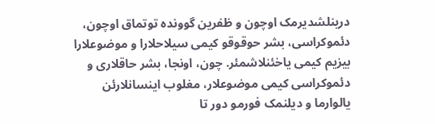درینلشدیرمک اوچون و ظفرین گوونده توتماق اوچون، دئموکراسی، بشر حوقوقو کیمی سیلاحلارا و موضوعلارا بیزیم کیمی یاخئنلاشمئر. چون، اونجا، بشر حاقلاری و دئموکراسی کیمی موضوعلار، مغلوب اینسانلارئن یالوارما و دیلنمک فورمو دور تا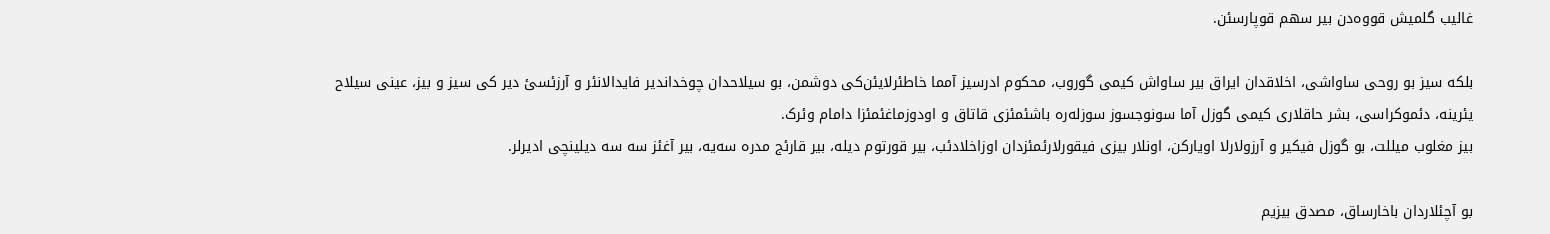غالیب گلمیش قووه‌دن بیر سهم قوپارسئن.

بلکه سیز بو روحی ساواشی، اخلاقدان ایراق بیر ساواش کیمی گوروب، محکوم ادرسیز آمما خاطئرلایئن‌کی دوشمن، بو سیلاحدان چوخداندیر فایدالانئر و آرزئسئ دیر کی سیز و بیز، عینی سیلاح یئرینه، دئموکراسی، بشر حاقلاری کیمی گوزل آما سونوجسوز سوزله‌ره باشئمئزی قاتاق و اودوزماغئمئزا دامام وئرک.
بیز مغلوب میللت، بو گوزل فیکیر و آرزولارلا اویارکن، اونلار بیزی فیقورلارئمئزدان اوزاخلادئب، بیر قورتوم دیله، بیر قارئج مدره سه‌یه، بیر آغئز سه سه دیلینچی ادیرلر.

بو آچئلاردان باخارساق، مصدق بیزیم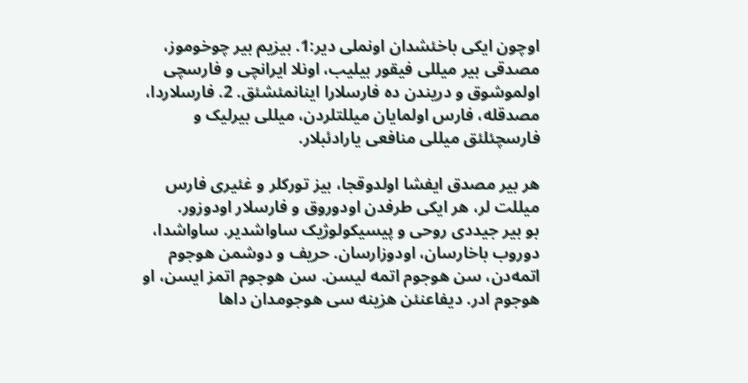اوچون ایکی باخئشدان اونملی دیر:1. بیزیم بیر چوخوموز، مصدقی بیر میللی فیقور بیلیب، اونلا ایرانچی و فارسچی اولموشوق و دریندن ده فارسلارا اینانمئشئق. 2. فارسلاردا، مصدقله، فارس اولمایان میللتلردن، میللی بیرلیک و  فارسچئلئق میللی منافعی یارادئبلار.

هر بیر مصدق ایفشا اولدوقجا، بیز تورکلر و غئیری فارس میللت لر، هر ایکی طرفدن اودوروق و فارسلار اودوزور.
بو بیر جیددی روحی و پیسیکولوژیک ساواشدیر. ساواشدا، دوروب باخارسان، اودوزارسان. حریف و دوشمن هوجوم اتمه‌دن، سن هوجوم اتمه لیسن. سن هوجوم اتمز ایسن، او هوجوم ادر. دیفاعنئن هزینه سی هوجومدان داها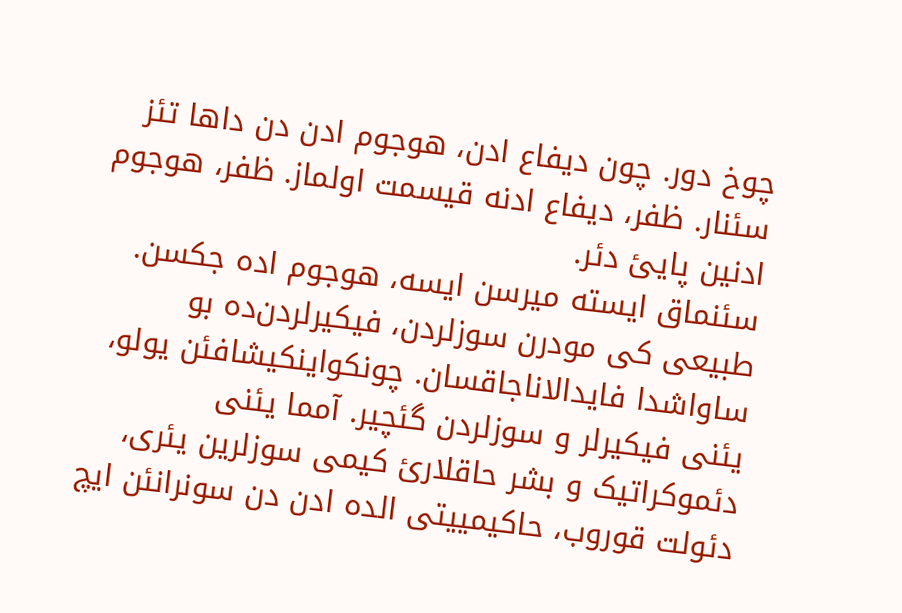چوخ دور. چون دیفاع ادن، هوجوم ادن دن داها تئز سئنار. ظفر، دیفاع ادنه قیسمت اولماز. ظفر، هوجوم ادنین پایئ دئر.
سئنماق ایسته میرسن ایسه، هوجوم اده جکسن.
طبیعی کی مودرن سوزلردن، فیکیرلردن‌ده بو ساواشدا فایدالاناجاقسان. چونکواینکیشافئن یولو، یئنی فیکیرلر و سوزلردن گئچیر. آمما یئنی دئموکراتیک و بشر حاقلارئ کیمی سوزلرین یئری، دئولت قوروب، حاکیمییتی الده ادن دن سونرانئن ایچ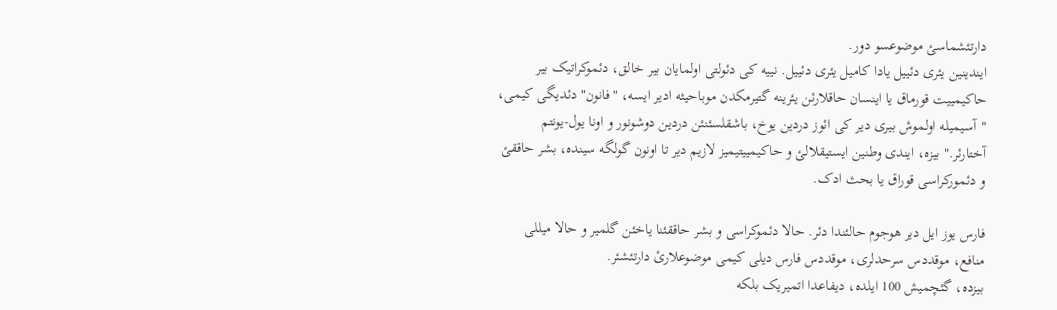دارتئشماسئ موضوعسو دور.
ایندینین یئری دئییل یادا کامیل یئری دئییل. نییه کی دئولتی اولمایان بیر خالق، دئموکراتیک بیر حاکیمییت قورماق یا اینسان حاقلارئن یئرینه گتیرمکدن موباحیثه ادیر ایسه، "فانون" دئدیگی کیمی، "آسیمیله اولموش بیری دیر کی ائوز دردین یوخ، باشقلسئنئن دردین دوشونور و اونا یول-یونتم آختارئر." بیزه، ایندی وطنین ایستیقلالئ و حاکیمییتیمیز لازیم دیر تا اونون گولگه سینده، بشر حاققئ و دئمورکراسی قوراق یا بحث ادک.

فارس یوز ایل دیر هوجوم حالئندا دئر. حالا دئموکراسی و بشر حاققئنا یاخئن گلمیر و حالا میللی منافع، موقددس سرحدلری، موقددس فارس دیلی کیمی موضوعلارئ دارتئشئر.
بیزده، گئچمیش 100 ایلده، دیفاعدا اتمیریک بلکه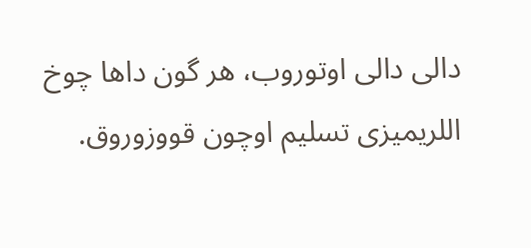دالی دالی اوتوروب، هر گون داها چوخ اللریمیزی تسلیم اوچون قووزوروق.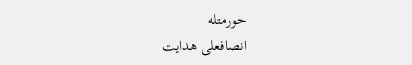حورمتله
انصافعلی هدایت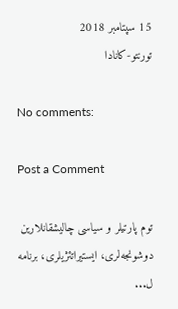15 سپتامبر 2018
تورنتو-کانادا

No comments:

Post a Comment

توم‌ پارتیلر و سیاسی چالیشقانلارین دوشونجه‌لری، ایستیراتئژیلری، برنامه ل...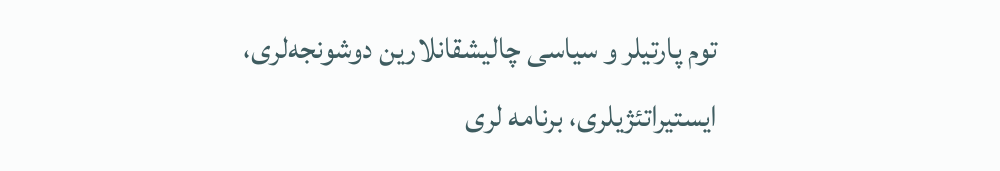توم‌ پارتیلر و سیاسی چالیشقانلارین دوشونجه‌لری، ایستیراتئژیلری، برنامه لری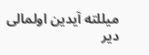میللته‌ آیدین اولمالی دیر